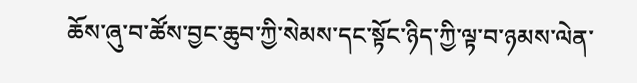ཆོས་ཞུ་བ་ཚོས་བྱང་ཆུབ་ཀྱི་སེམས་དང་སྟོང་ཉིད་ཀྱི་ལྟ་བ་ཉམས་ལེན་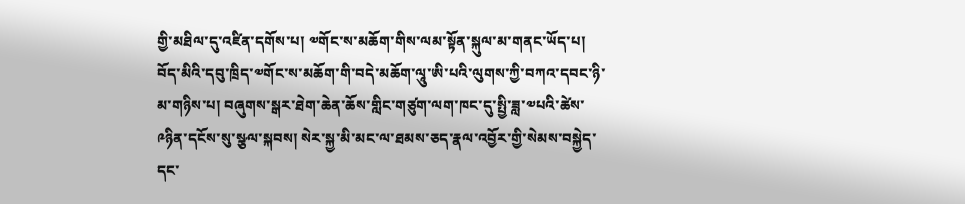གྱི་མཐིལ་དུ་འཛིན་དགོས་པ། ༧གོང་ས་མཆོག་གིས་ལམ་སྟོན་སྐུལ་མ་གནང་ཡོད་པ།
བོད་མིའི་དབུ་ཁྲིད་༧གོང་ས་མཆོག་གི་བདེ་མཆོག་ལཱུ་ཨི་པའི་ལུགས་ཀྱི་བཀའ་དབང་ཉི་མ་གཉིས་པ། བཞུགས་སྒར་ཐེག་ཆེན་ཆོས་གླིང་གཙུག་ལག་ཁང་དུ་སྤྱི་ཟླ་༧པའི་ཚེས་༩ཉིན་དངོས་སུ་སྩལ་སྐབས། སེར་སྐྱ་མི་མང་ལ་ཐམས་ཅད་རྣལ་འབྱོར་གྱི་སེམས་བསྐྱེད་དང་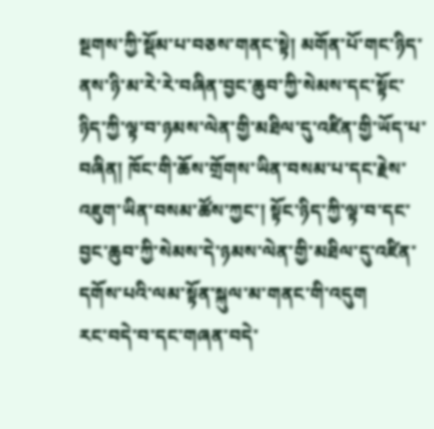སྔགས་ཀྱི་སྡོམ་པ་བཅས་གནང་སྟེ། མགོན་པོ་གང་ཉིད་ནས་ཉི་མ་རེ་རེ་བཞིན་བྱང་ཆུབ་ཀྱི་སེམས་དང་སྟོང་ཉིད་ཀྱི་ལྟ་བ་ཉམས་ལེན་གྱི་མཐིལ་དུ་འཛིན་གྱི་ཡོད་པ་བཞིན། ཁོང་གི་ཆོས་གྲོགས་ཡིན་བསམ་པ་དང་རྗེས་འཇུག་ཡིན་བསམ་ཚོས་ཀྱང་། སྟོང་ཉིད་ཀྱི་ལྟ་བ་དང་བྱང་ཆུབ་ཀྱི་སེམས་དེ་ཉམས་ལེན་གྱི་མཐིལ་དུ་འཛིན་དགོས་པའི་ལམ་སྟོན་སྐུལ་མ་གནང་གི་འདུག
རང་བདེ་བ་དང་གཞན་བདེ་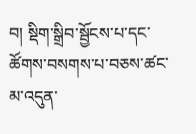བ། སྡིག་སྒྲིབ་སྦྱོངས་པ་དང་ཚོགས་བསགས་པ་བཅས་ཚང་མ་འདུན་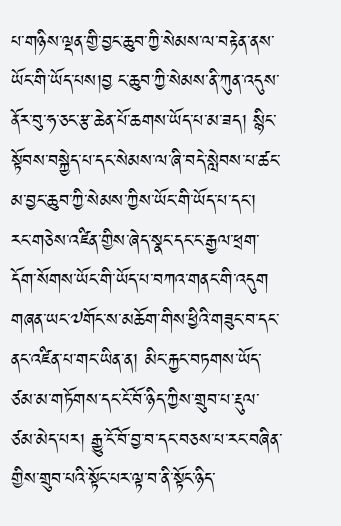པ་གཉིས་ལྡན་གྱི་བྱང་ཆུབ་ཀྱི་སེམས་ལ་བརྟེན་ནས་ཡོང་གི་ཡོད་པས།བྱ ང་ཆུབ་ཀྱི་སེམས་ནི་ཀུན་འདུས་ནོར་བུ་ཧ་ཅང་རྩ་ཆེན་པོ་ཆགས་ཡོད་པ་མ་ཟད། སྙིང་སྟོབས་བསྐྱེད་པ་དང་སེམས་ལ་ཞི་བདེ་སླེབས་པ་ཚང་མ་བྱང་ཆུབ་ཀྱི་སེམས་ཀྱིས་ཡོང་གི་ཡོད་པ་དང་། རང་གཅེས་འཛིན་གྱིས་ཞེད་སྣང་དང་ང་རྒྱལ་ཕྲག་དོག་སོགས་ཡོང་གི་ཡོད་པ་བཀའ་གནང་གི་འདུག
གཞན་ཡང་༧གོང་ས་མཆོག་གིས་ཕྱིའི་གཟུང་བ་དང་ནང་འཛིན་པ་གང་ཡིན་ན། མིང་རྐྱང་བཏགས་ཡོད་ཙམ་མ་གཏོགས་དང་ངོ་བོ་ཉིད་ཀྱིས་གྲུབ་པ་རྡུལ་ཙམ་མེད་པར། རྒྱུ་ངོ་བོ་བྱ་བ་དང་བཅས་པ་རང་བཞིན་གྱིས་གྲུབ་པའི་སྟོང་པར་ལྟ་བ་ནི་སྟོང་ཉིད་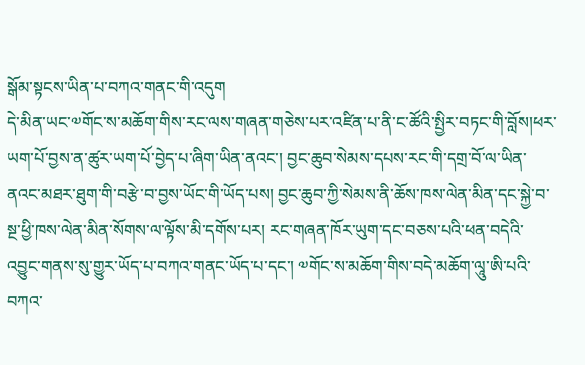སྒོམ་སྟངས་ཡིན་པ་བཀའ་གནང་གི་འདུག
དེ་མིན་ཡང་༧གོང་ས་མཆོག་གིས་རང་ལས་གཞན་གཅེས་པར་འཛིན་པ་ནི་ང་ཚོའི་སྤྱིར་བཏང་གི་བློས།ཕར་ཡག་པོ་བྱས་ན་ཚུར་ཡག་པོ་བྱེད་པ་ཞིག་ཡིན་ནའང་། བྱང་ཆུབ་སེམས་དཔས་རང་གི་དགྲ་བོ་ལ་ཡིན་ནའང་མཐར་ཐུག་གི་བརྩེ་བ་བྱས་ཡོང་གི་ཡོད་པས། བྱང་ཆུབ་ཀྱི་སེམས་ནི་ཆོས་ཁས་ལེན་མིན་དང་སྐྱེ་བ་སྔ་ཕྱི་ཁས་ལེན་མིན་སོགས་ལ་ལྟོས་མི་དགོས་པར། རང་གཞན་ཁོར་ཡུག་དང་བཅས་པའི་ཕན་བདེའི་འབྱུང་གནས་སུ་གྱུར་ཡོད་པ་བཀའ་གནང་ཡོད་པ་དང་། ༧གོང་ས་མཆོག་གིས་བདེ་མཆོག་ལཱུ་ཨི་པའི་བཀའ་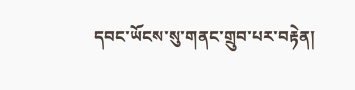དབང་ཡོངས་སུ་གནང་གྲུབ་པར་བརྟེན།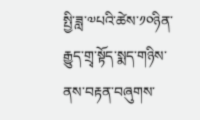སྤྱི་ཟླ་༧པའི་ཚེས་༡༠ཉིན་རྒྱུད་གྲྭ་སྟོད་སྨད་གཉིས་ནས་བརྟན་བཞུགས་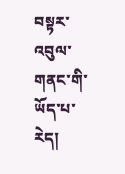བསྟར་འབུལ་གནང་གི་ཡོད་པ་རེད།